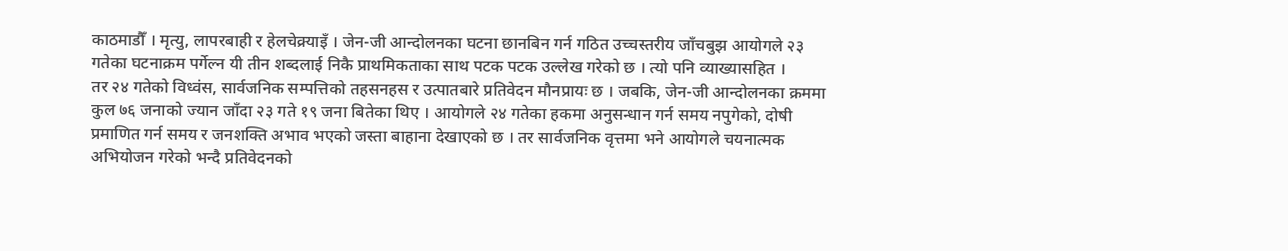काठमाडौँ । मृत्यु, लापरबाही र हेलचेक्र्याइँ । जेन-जी आन्दोलनका घटना छानबिन गर्न गठित उच्चस्तरीय जाँचबुझ आयोगले २३ गतेका घटनाक्रम पर्गेल्न यी तीन शब्दलाई निकै प्राथमिकताका साथ पटक पटक उल्लेख गरेको छ । त्यो पनि व्याख्यासहित ।
तर २४ गतेको विध्वंस, सार्वजनिक सम्पत्तिको तहसनहस र उत्पातबारे प्रतिवेदन मौनप्रायः छ । जबकि, जेन-जी आन्दोलनका क्रममा कुल ७६ जनाको ज्यान जाँदा २३ गते १९ जना बितेका थिए । आयोगले २४ गतेका हकमा अनुसन्धान गर्न समय नपुगेको, दोषी प्रमाणित गर्न समय र जनशक्ति अभाव भएको जस्ता बाहाना देखाएको छ । तर सार्वजनिक वृत्तमा भने आयोगले चयनात्मक अभियोजन गरेको भन्दै प्रतिवेदनको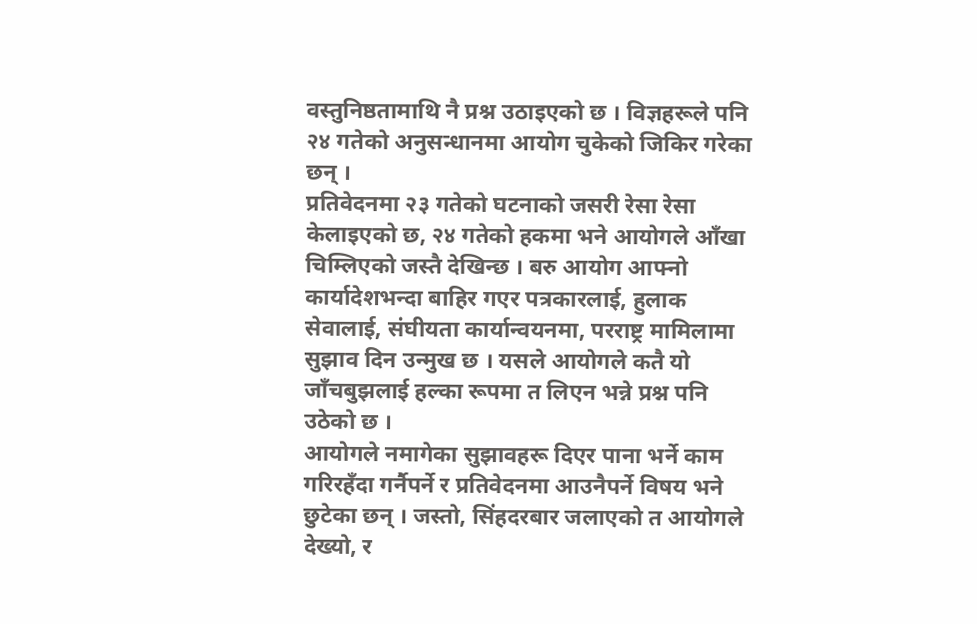वस्तुनिष्ठतामाथि नै प्रश्न उठाइएको छ । विज्ञहरूले पनि २४ गतेको अनुसन्धानमा आयोग चुकेको जिकिर गरेका छन् ।
प्रतिवेदनमा २३ गतेको घटनाको जसरी रेसा रेसा केलाइएको छ, २४ गतेको हकमा भने आयोगले आँखा चिम्लिएको जस्तै देखिन्छ । बरु आयोग आफ्नो कार्यादेशभन्दा बाहिर गएर पत्रकारलाई, हुलाक सेवालाई, संघीयता कार्यान्वयनमा, परराष्ट्र मामिलामा सुझाव दिन उन्मुख छ । यसले आयोगले कतै यो जाँचबुझलाई हल्का रूपमा त लिएन भन्ने प्रश्न पनि उठेको छ ।
आयोगले नमागेका सुझावहरू दिएर पाना भर्ने काम गरिरहँदा गर्नैपर्ने र प्रतिवेदनमा आउनैपर्ने विषय भने छुटेका छन् । जस्तो, सिंहदरबार जलाएको त आयोगले देख्यो, र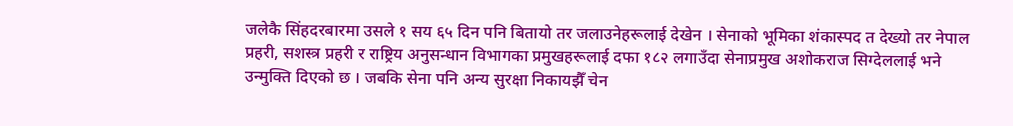जलेकै सिंहदरबारमा उसले १ सय ६५ दिन पनि बितायो तर जलाउनेहरूलाई देखेन । सेनाको भूमिका शंकास्पद त देख्यो तर नेपाल प्रहरी, सशस्त्र प्रहरी र राष्ट्रिय अनुसन्धान विभागका प्रमुखहरूलाई दफा १८२ लगाउँदा सेनाप्रमुख अशोकराज सिग्देललाई भने उन्मुक्ति दिएको छ । जबकि सेना पनि अन्य सुरक्षा निकायझैँ चेन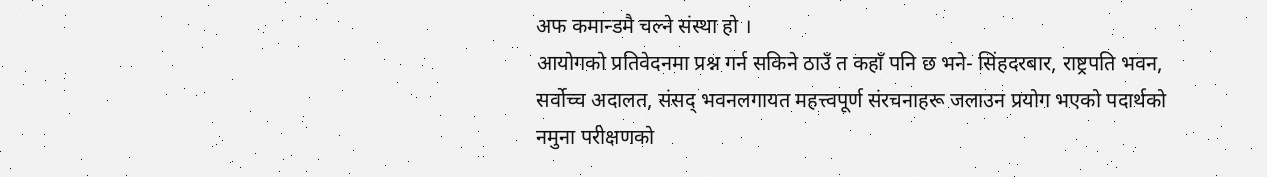अफ कमान्डमै चल्ने संस्था हो ।
आयोगको प्रतिवेदनमा प्रश्न गर्न सकिने ठाउँ त कहाँ पनि छ भने- सिंहदरबार, राष्ट्रपति भवन, सर्वोच्च अदालत, संसद् भवनलगायत महत्त्वपूर्ण संरचनाहरू जलाउन प्रयोग भएको पदार्थको नमुना परीक्षणको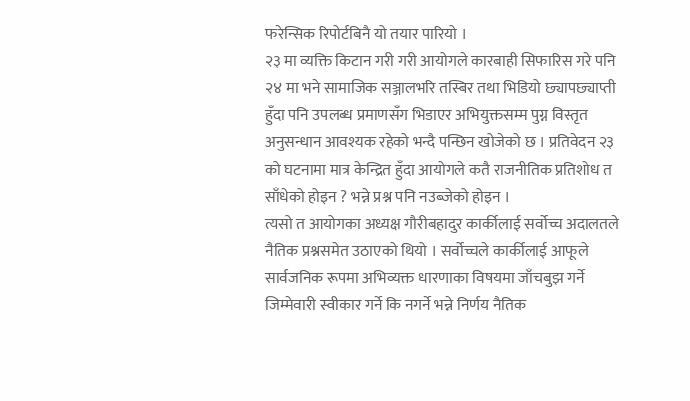फरेन्सिक रिपोर्टबिनै यो तयार पारियो ।
२३ मा व्यक्ति किटान गरी गरी आयोगले कारबाही सिफारिस गरे पनि २४ मा भने सामाजिक सञ्जालभरि तस्बिर तथा भिडियो छ्यापछ्याप्ती हुँदा पनि उपलब्ध प्रमाणसँग भिडाएर अभियुक्तसम्म पुग्न विस्तृत अनुसन्धान आवश्यक रहेको भन्दै पन्छिन खोजेको छ । प्रतिवेदन २३ को घटनामा मात्र केन्द्रित हुँदा आयोगले कतै राजनीतिक प्रतिशोध त साँधेको होइन ? भन्ने प्रश्न पनि नउब्जेको होइन ।
त्यसो त आयोगका अध्यक्ष गौरीबहादुर कार्कीलाई सर्वोच्च अदालतले नैतिक प्रश्नसमेत उठाएको थियो । सर्वोच्चले कार्कीलाई आफूले सार्वजनिक रूपमा अभिव्यक्त धारणाका विषयमा जाँचबुझ गर्ने जिम्मेवारी स्वीकार गर्ने कि नगर्ने भन्ने निर्णय नैतिक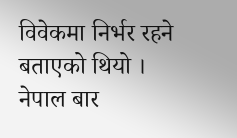विवेकमा निर्भर रहने बताएको थियो ।
नेपाल बार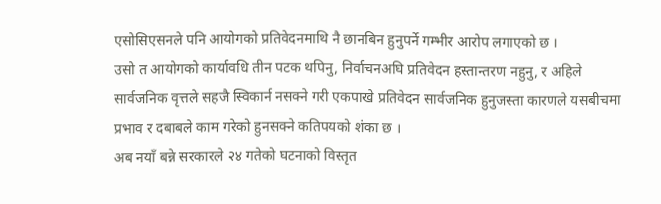एसोसिएसनले पनि आयोगको प्रतिवेदनमाथि नै छानबिन हुनुपर्ने गम्भीर आरोप लगाएको छ ।
उसो त आयोगको कार्यावधि तीन पटक थपिनु, निर्वाचनअघि प्रतिवेदन हस्तान्तरण नहुनु, र अहिले सार्वजनिक वृत्तले सहजै स्विकार्न नसक्ने गरी एकपाखे प्रतिवेदन सार्वजनिक हुनुजस्ता कारणले यसबीचमा प्रभाव र दबाबले काम गरेको हुनसक्ने कतिपयको शंका छ ।
अब नयाँ बन्ने सरकारले २४ गतेको घटनाको विस्तृत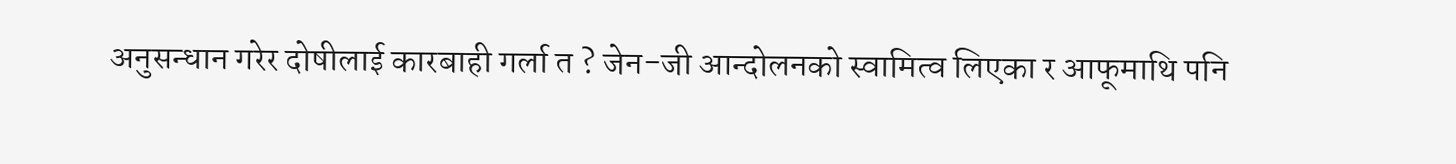अनुसन्धान गरेर दोषीलाई कारबाही गर्ला त ? जेन-जी आन्दोलनको स्वामित्व लिएका र आफूमाथि पनि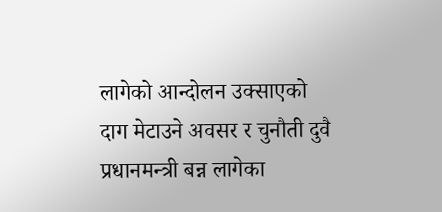लागेको आन्दोलन उक्साएको दाग मेटाउने अवसर र चुनौती दुवै प्रधानमन्त्री बन्न लागेका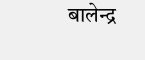बालेन्द्र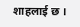शाहलाई छ ।